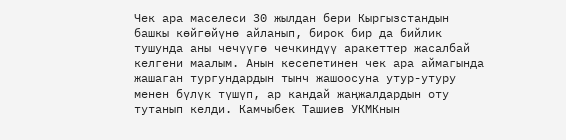Чек ара маселеси 30 жылдан бери Кыргызстандын башкы көйгөйүнө айланып, бирок бир да бийлик тушунда аны чечүүгө чечкиндүү аракеттер жасалбай келгени маалым. Анын кесепетинен чек ара аймагында жашаган тургундардын тынч жашоосуна утур-утуру менен бүлүк түшүп, ар кандай жаңжалдардын оту тутанып келди. Камчыбек Ташиев УКМКнын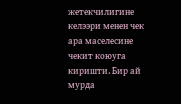жетекчилигине келээри менен чек ара маселесине чекит коюуга киришти. Бир ай мурда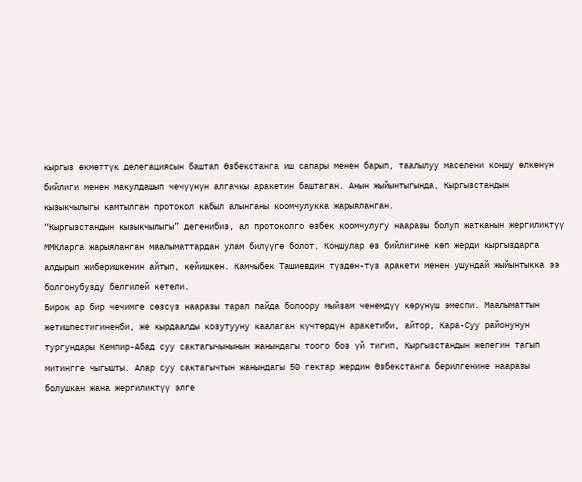кыргыз өкмөттүк делегациясын баштап Өзбекстанга иш сапары менен барып, таалылуу маселени коңшу өлкөнүн бийлиги менен макулдашып чечүүнүн алгачкы аракетин баштаган. Анын жыйынтыгында, Кыргызстандын кызыкчылыгы камтылган протокол кабыл алынганы коомчулукка жарыяланган.
“Кыргызстандын кызыкчылыгы” дегенибиз, ал протоколго өзбек коомчулугу нааразы болуп жатканын жергиликтүү ММКларга жарыяланган маалыматтардан улам билүүгө болот. Коңшулар өз бийлигине көп жерди кыргыздарга алдырып жиберишкенин айтып, кейишкен. Камчыбек Ташиевдин түздөн-түз аракети менен ушундай жыйынтыкка ээ болгонубузду белгилей кетели.
Бирок ар бир чечимге сөзсүз нааразы тарап пайда болоору мыйзам ченемдүү көрүнүш эмеспи. Маалыматтын жетишпестигиненби, же кырдаалды козутууну каалаган күчтөрдүн аракетиби, айтор, Кара-Суу районунун тургундары Кемпир-Абад суу сактагычынынын жанындагы тоого боз үй тигип, Кыргызстандын желегин тагып митингге чыгышты. Алар суу сактагычтын жанындагы 50 гектар жердин Өзбекстанга берилгенине нааразы болушкан жана жергиликтүү элге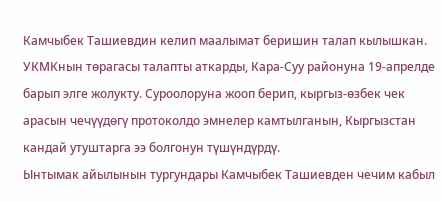Камчыбек Ташиевдин келип маалымат беришин талап кылышкан. УКМКнын төрагасы талапты аткарды, Кара-Суу районуна 19-апрелде барып элге жолукту. Суроолоруна жооп берип, кыргыз-өзбек чек арасын чечүүдөгү протоколдо эмнелер камтылганын, Кыргызстан кандай утуштарга ээ болгонун түшүндүрдү.
Ынтымак айылынын тургундары Камчыбек Ташиевден чечим кабыл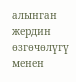алынган жердин өзгөчөлүгү менен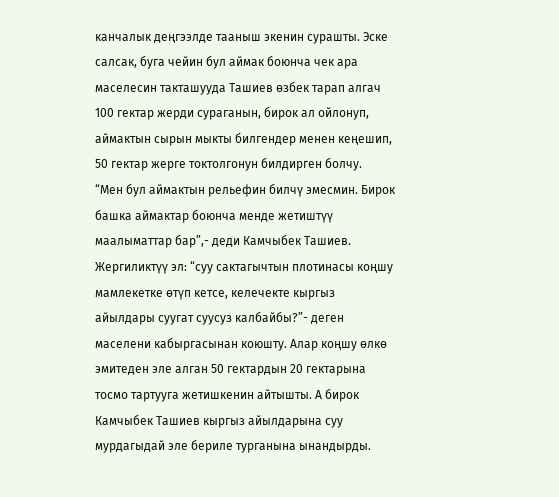канчалык деңгээлде тааныш экенин сурашты. Эске салсак, буга чейин бул аймак боюнча чек ара маселесин такташууда Ташиев өзбек тарап алгач 100 гектар жерди сураганын, бирок ал ойлонуп, аймактын сырын мыкты билгендер менен кеңешип, 50 гектар жерге токтолгонун билдирген болчу.
“Мен бул аймактын рельефин билчү эмесмин. Бирок башка аймактар боюнча менде жетиштүү маалыматтар бар”,- деди Камчыбек Ташиев.
Жергиликтүү эл: “суу сактагычтын плотинасы коңшу мамлекетке өтүп кетсе, келечекте кыргыз айылдары суугат суусуз калбайбы?”- деген маселени кабыргасынан коюшту. Алар коңшу өлкө эмитеден эле алган 50 гектардын 20 гектарына тосмо тартууга жетишкенин айтышты. А бирок Камчыбек Ташиев кыргыз айылдарына суу мурдагыдай эле бериле турганына ынандырды.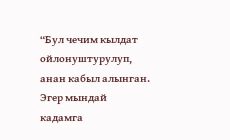“Бул чечим кылдат ойлонуштурулуп, анан кабыл алынган. Эгер мындай кадамга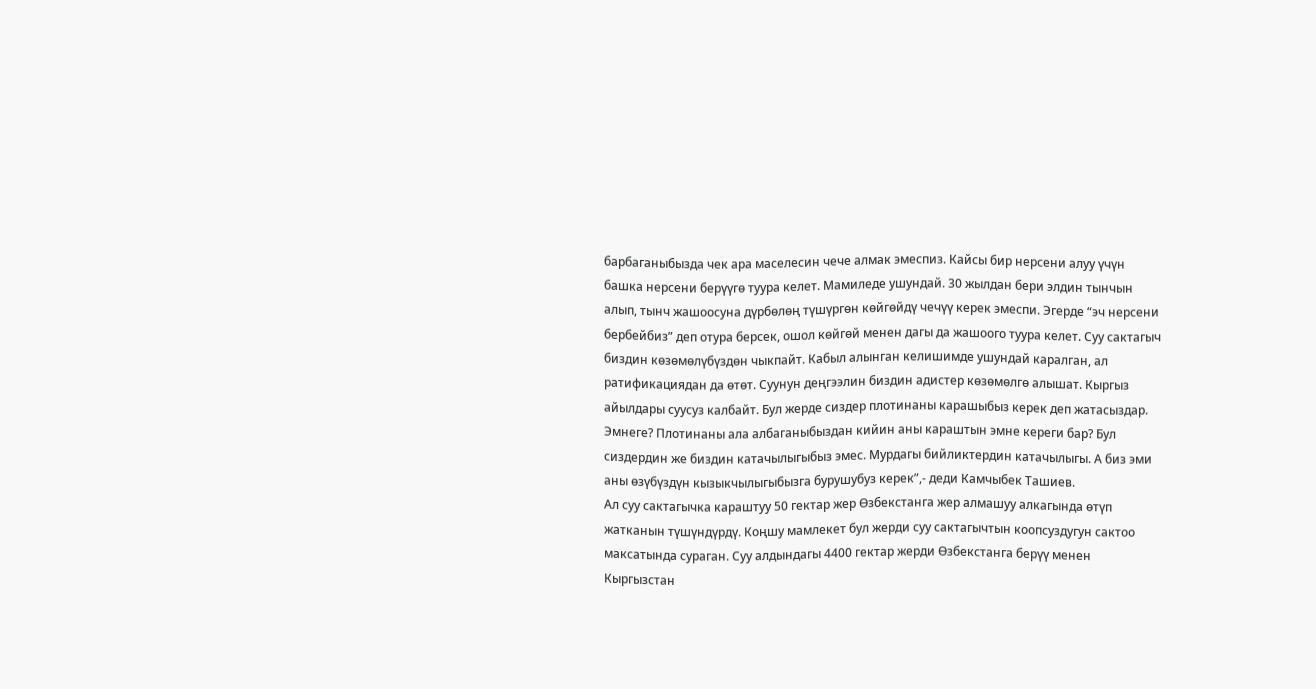барбаганыбызда чек ара маселесин чече алмак эмеспиз. Кайсы бир нерсени алуу үчүн башка нерсени берүүгө туура келет. Мамиледе ушундай. 30 жылдан бери элдин тынчын алып, тынч жашоосуна дүрбөлөң түшүргөн көйгөйдү чечүү керек эмеспи. Эгерде “эч нерсени бербейбиз” деп отура берсек, ошол көйгөй менен дагы да жашоого туура келет. Суу сактагыч биздин көзөмөлүбүздөн чыкпайт. Кабыл алынган келишимде ушундай каралган, ал ратификациядан да өтөт. Суунун деңгээлин биздин адистер көзөмөлгө алышат. Кыргыз айылдары суусуз калбайт. Бул жерде сиздер плотинаны карашыбыз керек деп жатасыздар. Эмнеге? Плотинаны ала албаганыбыздан кийин аны караштын эмне кереги бар? Бул сиздердин же биздин катачылыгыбыз эмес. Мурдагы бийликтердин катачылыгы. А биз эми аны өзүбүздүн кызыкчылыгыбызга бурушубуз керек”,- деди Камчыбек Ташиев.
Ал суу сактагычка караштуу 50 гектар жер Өзбекстанга жер алмашуу алкагында өтүп жатканын түшүндүрдү. Коңшу мамлекет бул жерди суу сактагычтын коопсуздугун сактоо максатында сураган. Суу алдындагы 4400 гектар жерди Өзбекстанга берүү менен Кыргызстан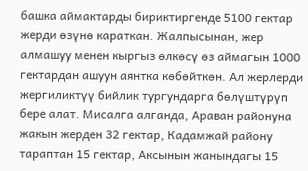башка аймактарды бириктиргенде 5100 гектар жерди өзүнө караткан. Жалпысынан, жер алмашуу менен кыргыз өлкөсү өз аймагын 1000 гектардан ашуун аянтка көбөйткөн. Ал жерлерди жергиликтүү бийлик тургундарга бөлүштүрүп бере алат. Мисалга алганда, Араван районуна жакын жерден 32 гектар, Кадамжай району тараптан 15 гектар, Аксынын жанындагы 15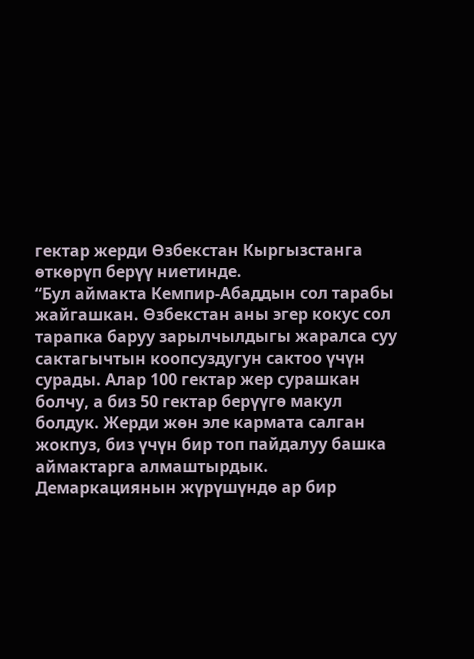гектар жерди Өзбекстан Кыргызстанга өткөрүп берүү ниетинде.
“Бул аймакта Кемпир-Абаддын сол тарабы жайгашкан. Өзбекстан аны эгер кокус сол тарапка баруу зарылчылдыгы жаралса суу сактагычтын коопсуздугун сактоо үчүн сурады. Алар 100 гектар жер сурашкан болчу, а биз 50 гектар берүүгө макул болдук. Жерди жөн эле кармата салган жокпуз, биз үчүн бир топ пайдалуу башка аймактарга алмаштырдык. Демаркациянын жүрүшүндө ар бир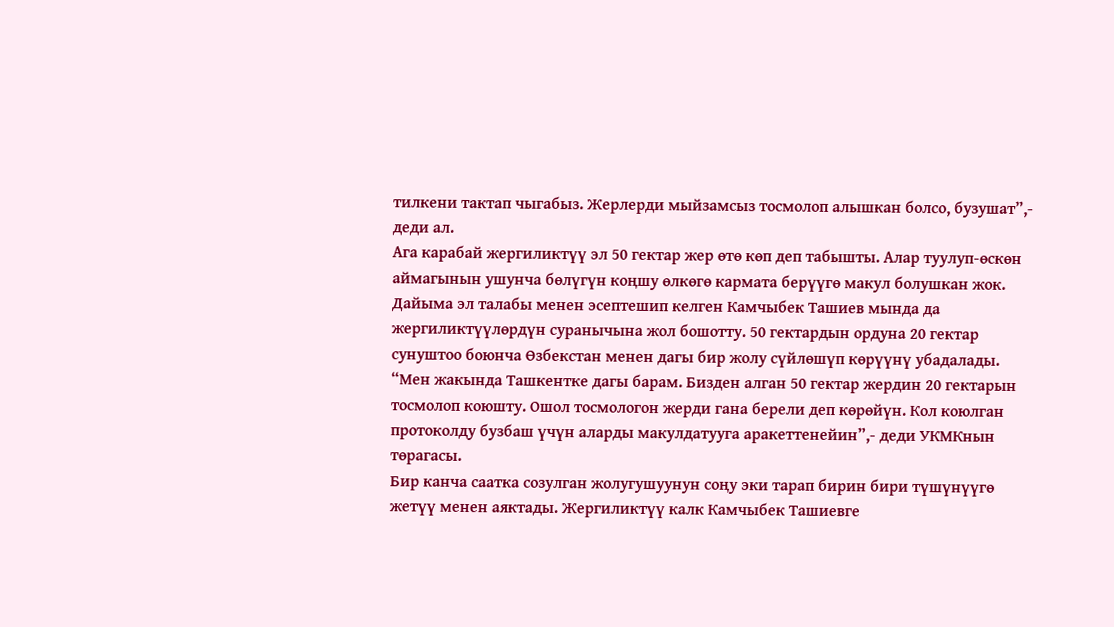тилкени тактап чыгабыз. Жерлерди мыйзамсыз тосмолоп алышкан болсо, бузушат”,- деди ал.
Ага карабай жергиликтүү эл 50 гектар жер өтө көп деп табышты. Алар туулуп-өскөн аймагынын ушунча бөлүгүн коңшу өлкөгө кармата берүүгө макул болушкан жок. Дайыма эл талабы менен эсептешип келген Камчыбек Ташиев мында да жергиликтүүлөрдүн суранычына жол бошотту. 50 гектардын ордуна 20 гектар сунуштоо боюнча Өзбекстан менен дагы бир жолу сүйлөшүп көрүүнү убадалады.
“Мен жакында Ташкентке дагы барам. Бизден алган 50 гектар жердин 20 гектарын тосмолоп коюшту. Ошол тосмологон жерди гана берели деп көрөйүн. Кол коюлган протоколду бузбаш үчүн аларды макулдатууга аракеттенейин”,- деди УКМКнын төрагасы.
Бир канча саатка созулган жолугушуунун соңу эки тарап бирин бири түшүнүүгө жетүү менен аяктады. Жергиликтүү калк Камчыбек Ташиевге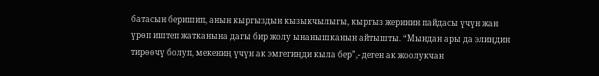батасын беришип, анын кыргыздын кызыкчылыгы, кыргыз жеринин пайдасы үчүн жан үрөп иштеп жатканына дагы бир жолу ынанышканын айтышты. “Мындан ары да элиңдин тирөөчү болуп, мекениң үчүн ак эмгегиңди кыла бер”,- деген ак жоолукчан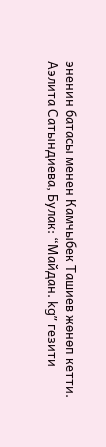эненин батасы менен Камчыбек Ташиев жөнөп кетти.
Аэлита Сатындиева, Булак: “Майдан. kg” гезити